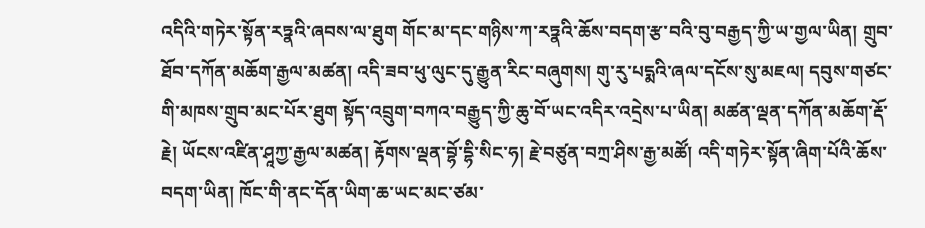འདིའི་གཏེར་སྟོན་རཏྣའི་ཞབས་ལ་ཐུག གོང་མ་དང་གཉིས་ཀ་རཏྣའི་ཆོས་བདག་རྩ་བའི་བུ་བརྒྱད་ཀྱི་ཡ་གྱལ་ཡིན། གྲུབ་ཐོབ་དཀོན་མཆོག་རྒྱལ་མཚན། འདི་ཟབ་ཕུ་ལུང་དུ་རྒྱུན་རིང་བཞུགས། གུ་རུ་པདྨའི་ཞལ་དངོས་སུ་མཇལ། དབུས་གཙང་གི་མཁས་གྲུབ་མང་པོར་ཐུག སྟོད་འབྲུག་བཀའ་བརྒྱུད་ཀྱི་ཆུ་བོ་ཡང་འདིར་འདྲེས་པ་ཡིན། མཚན་ལྡན་དཀོན་མཆོག་རྡོ་རྗེ། ཡོངས་འཛིན་ཤཱཀྱ་རྒྱལ་མཚན། རྟོགས་ལྡན་བྷོ་དྷི་སིང་ཧ། རྗེ་བཙུན་བཀྲ་ཤིས་རྒྱ་མཚོ། འདི་གཏེར་སྟོན་ཞིག་པོའི་ཆོས་བདག་ཡིན། ཁོང་གི་ནང་དོན་ཡིག་ཆ་ཡང་མང་ཙམ་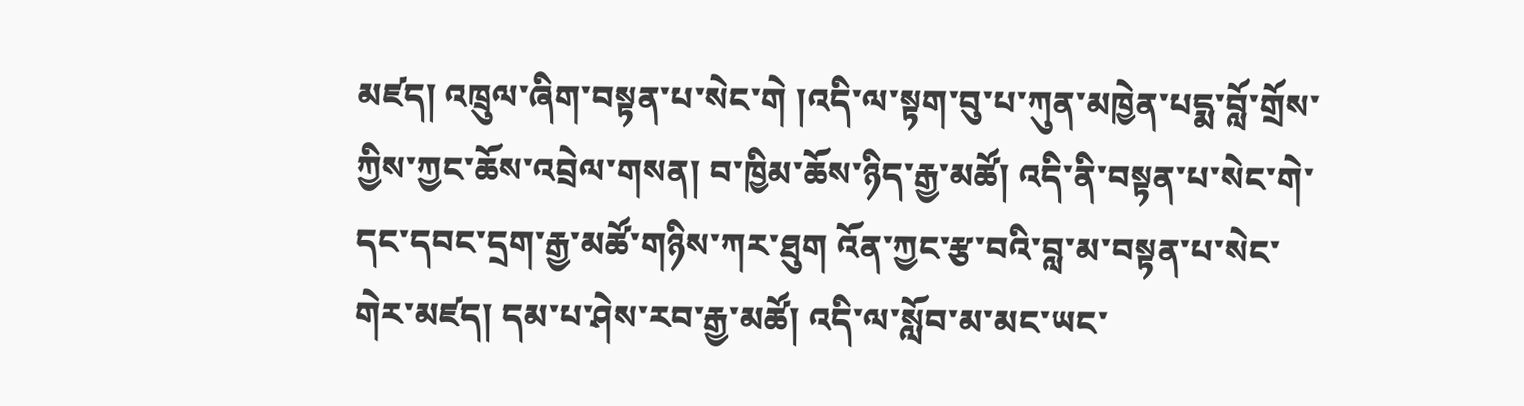མཛད། འཁྲུལ་ཞིག་བསྟན་པ་སེང་གེ །འདི་ལ་སྟག་བུ་པ་ཀུན་མཁྱེན་པདྨ་བློ་གྲོས་ཀྱིས་ཀྱང་ཆོས་འབྲེལ་གསན། བ་ཁྱིམ་ཆོས་ཉིད་རྒྱ་མཚོ། འདི་ནི་བསྟན་པ་སེང་གེ་དང་དབང་དྲག་རྒྱ་མཚོ་གཉིས་ཀར་ཐུག འོན་ཀྱང་རྩ་བའི་བླ་མ་བསྟན་པ་སེང་གེར་མཛད། དམ་པ་ཤེས་རབ་རྒྱ་མཚོ། འདི་ལ་སློབ་མ་མང་ཡང་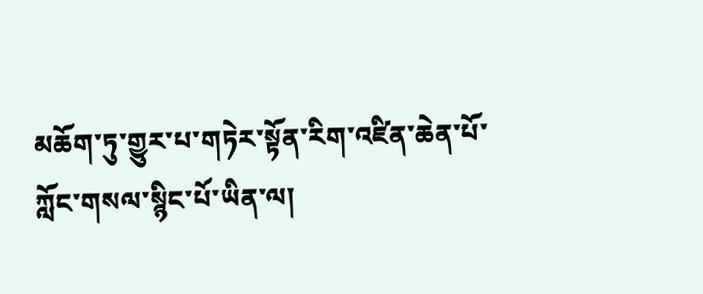མཆོག་ཏུ་གྱུར་པ་གཏེར་སྟོན་རིག་འཛིན་ཆེན་པོ་ཀློང་གསལ་སྙིང་པོ་ཡིན་ལ།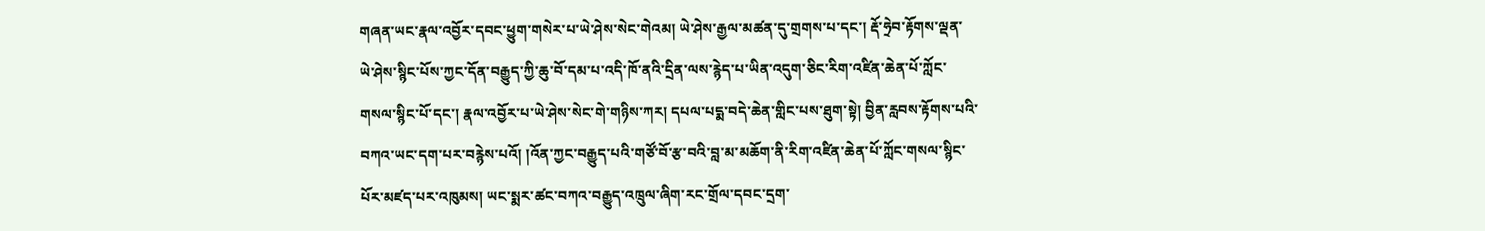གཞན་ཡང་རྣལ་འབྱོར་དབང་ཕྱུག་གསེར་པ་ཡེ་ཤེས་སེང་གེའམ། ཡེ་ཤེས་རྒྱལ་མཚན་དུ་གྲགས་པ་དང་། རྡོ་ཧྲེབ་རྟོགས་ལྡན་ཡེ་ཤེས་སྙིང་པོས་ཀྱང་དོན་བརྒྱུད་ཀྱི་ཆུ་བོ་དམ་པ་འདི་ཁོ་ནའི་དྲིན་ལས་རྙེད་པ་ཡིན་འདུག་ཅིང་རིག་འཛིན་ཆེན་པོ་ཀློང་གསལ་སྙིང་པོ་དང་། རྣལ་འབྱོར་པ་ཡེ་ཤེས་སེང་གེ་གཉིས་ཀར། དཔལ་པདྨ་བདེ་ཆེན་གླིང་པས་ཐུག་སྟེ། བྱིན་རླབས་རྟོགས་པའི་བཀའ་ཡང་དག་པར་བརྙེས་པའོ། །འོན་ཀྱང་བརྒྱུད་པའི་གཙོ་བོ་རྩ་བའི་བླ་མ་མཆོག་ནི་རིག་འཛིན་ཆེན་པོ་ཀློང་གསལ་སྙིང་པོར་མཛད་པར་འཁུམས། ཡང་སྨར་ཚང་བཀའ་བརྒྱུད་འཁྲུལ་ཞིག་རང་གྲོལ་དབང་དྲག་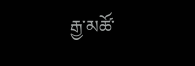རྒྱ་མཚོ་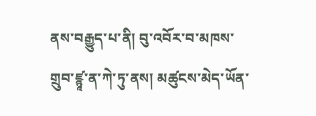ནས་བརྒྱུད་པ་ནི། བུ་འབོར་བ་མཁས་གྲུབ་ཛྙཱ་ན་ཀེ་ཏུ་ནས། མཚུངས་མེད་ཡོན་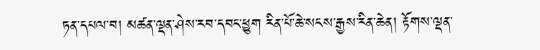ཏན་དཔལ་བ། མཚན་ལྡན་ཤེས་རབ་དབང་ཕྱུག རིན་པོ་ཆེ་སངས་རྒྱས་རིན་ཆེན། རྟོགས་ལྡན་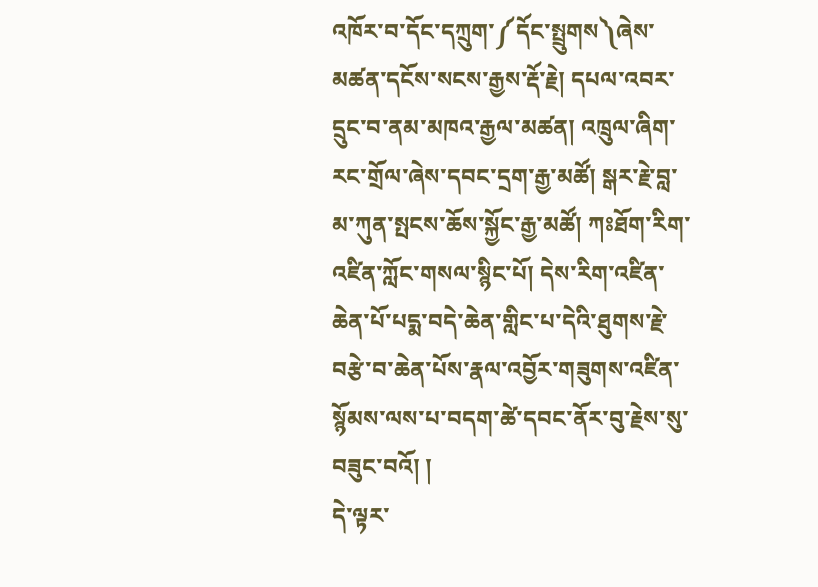འཁོར་བ་དོང་དཀྲུག་༼དོང་སྤྲུགས༽ཞེས་མཚན་དངོས་སངས་རྒྱས་རྡོ་རྗེ། དཔལ་འབར་དྲུང་བ་ནམ་མཁའ་རྒྱལ་མཚན། འཁྲུལ་ཞིག་རང་གྲོལ་ཞེས་དབང་དྲག་རྒྱ་མཚོ། སྒར་རྗེ་བླ་མ་ཀུན་སྤངས་ཆོས་སྐྱོང་རྒྱ་མཚོ། ཀཿཐོག་རིག་འཛིན་ཀློང་གསལ་སྙིང་པོ། དེས་རིག་འཛིན་ཆེན་པོ་པདྨ་བདེ་ཆེན་གླིང་པ་དེའི་ཐུགས་རྗེ་བརྩེ་བ་ཆེན་པོས་རྣལ་འབྱོར་གཟུགས་འཛིན་སྙོམས་ལས་པ་བདག་ཚེ་དབང་ནོར་བུ་རྗེས་སུ་བཟུང་བའོ། །
དེ་ལྟར་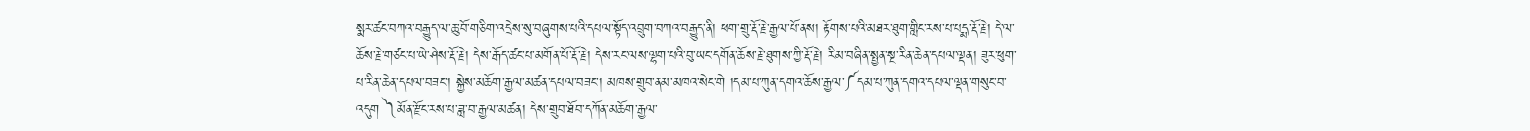སྨར་ཚང་བཀའ་བརྒྱུད་ལ་ཆུ་བོ་གཅིག་འདྲེས་སུ་བཞུགས་པའི་དཔལ་སྟོད་འབྲུག་བཀའ་བརྒྱུད་ནི། ཕག་གྲུ་རྡོ་རྗེ་རྒྱལ་པོ་ནས། རྟོགས་པའི་མཐར་ཐུག་གླིང་རས་པ་པདྨ་རྡོ་རྗེ། དེ་ལ་ཆོས་རྗེ་གཙང་པ་ཡེ་ཤེས་རྡོ་རྗེ། དེས་རྒོད་ཚང་པ་མགོན་པོ་རྡོ་རྗེ། དེས་རང་ལས་ལྷག་པའི་བུ་ཡང་དགོན་ཆོས་རྗེ་ཐུགས་ཀྱི་རྡོ་རྗེ། རིམ་བཞིན་སྤྱན་སྔ་རིན་ཆེན་དཔལ་ལྡན། ཟུར་ཕུག་པ་རིན་ཆེན་དཔལ་བཟང་། སྐྱེས་མཆོག་རྒྱལ་མཚན་དཔལ་བཟང་། མཁས་གྲུབ་ནམ་མཁའ་སེང་གེ །དམ་པ་ཀུན་དགའ་ཆོས་རྒྱལ་༼དམ་པ་ཀུན་དགའ་དཔལ་ལྡན་གསུང་བ་འདུག ༽མོན་རྫོང་རས་པ་ཟླ་བ་རྒྱལ་མཚན། དེས་གྲུབ་ཐོབ་དཀོན་མཆོག་རྒྱལ་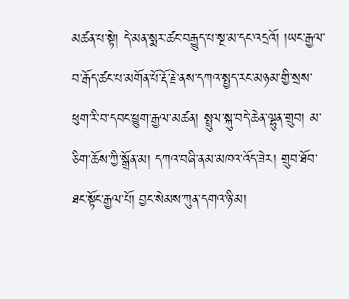མཚན་པ་སྟེ། དེ་མན་སྨར་ཚང་བརྒྱུད་པ་སྔ་མ་དང་འདྲའོ། །ཡང་རྒྱལ་བ་རྒོད་ཚང་པ་མགོན་པོ་རྡོ་རྗེ་ནས་དཀའ་སྤྱད་རང་མཉམ་གྱི་སྲས་ཕུག་རི་བ་དབང་ཕྱུག་རྒྱལ་མཚན། སྤྲུལ་སྐུ་བདེ་ཆེན་ལྷུན་གྲུབ། མ་ཅིག་ཆོས་ཀྱི་སྒྲོན་མ། དཀའ་བཞི་ནམ་མཁའ་འོད་ཟེར། གྲུབ་ཐོབ་ཐང་སྟོང་རྒྱལ་པོ། བྱང་སེམས་ཀུན་དགའ་ཉི་མ།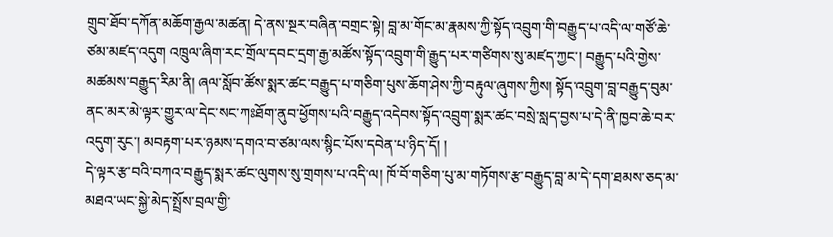གྲུབ་ཐོབ་དཀོན་མཆོག་རྒྱལ་མཚན། དེ་ནས་སྔར་བཞིན་བགྲང་སྟེ། བླ་མ་གོང་མ་རྣམས་ཀྱི་སྟོད་འབྲུག་གི་བརྒྱུད་པ་འདི་ལ་གཙོ་ཆེ་ཙམ་མཛད་འདུག འཁྲུལ་ཞིག་རང་གྲོལ་དབང་དྲག་རྒྱ་མཚོས་སྟོད་འབྲུག་གི་རྒྱུད་པར་གཙིགས་སུ་མཛད་ཀྱང་། བརྒྱུད་པའི་གྱེས་མཚམས་བརྒྱུད་རིམ་ནི། ཞལ་སློབ་ཚོས་སྨར་ཚང་བརྒྱུད་པ་གཅིག་པུས་ཆོག་ཤེས་ཀྱི་བརྟུལ་ཞུགས་ཀྱིས། སྟོད་འབྲུག་བླ་བརྒྱུད་བུམ་ནང་མར་མེ་ལྟར་གྱུར་ལ་དེང་སང་ཀཿཐོག་ནུབ་ཕྱོགས་པའི་བརྒྱུད་འདེབས་སྟོད་འབྲུག་སྨར་ཚང་བསྲེ་སླད་བྱས་པ་དེ་ནི་ཁྱབ་ཆེ་བར་འདུག་རུང་། མབརྟག་པར་ཉམས་དགའ་བ་ཙམ་ལས་སྙིང་པོས་དབེན་པ་ཉིད་དོ། །
དེ་ལྟར་རྩ་བའི་བཀའ་བརྒྱུད་སྨར་ཚང་ལུགས་སུ་གྲགས་པ་འདི་ལ། ཁོ་བོ་གཅིག་པུ་མ་གཏོགས་རྩ་བརྒྱུད་བླ་མ་དེ་དག་ཐམས་ཅད་མ་མཐའ་ཡང་སྐྱེ་མེད་སྤྲོས་བྲལ་གྱི་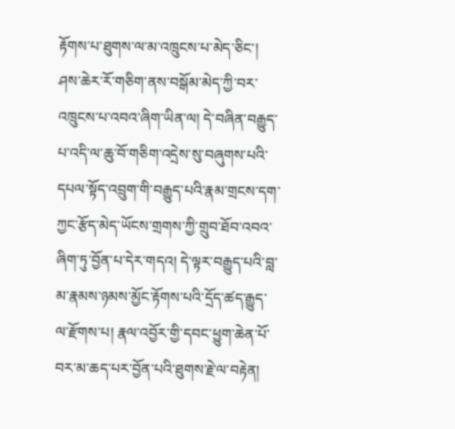རྟོགས་པ་ཐུགས་ལ་མ་འཁྲུངས་པ་མེད་ཅིང་། ཤས་ཆེར་རོ་གཅིག་ནས་བསྒོམ་མེད་ཀྱི་བར་འཁྲུངས་པ་འབའ་ཞིག་ཡིན་ལ། དེ་བཞིན་བརྒྱུད་པ་འདི་ལ་ཆུ་བོ་གཅིག་འདྲེས་སུ་བཞུགས་པའི་དཔལ་སྟོད་འབྲུག་གི་བརྒྱུད་པའི་རྣམ་གྲངས་དག་ཀྱང་རྩོད་མེད་ཡོངས་གྲགས་ཀྱི་གྲུབ་ཐོབ་འབའ་ཞིག་ཏུ་བྱོན་པ་དེར་གདའ། དེ་ལྟར་བརྒྱུད་པའི་བླ་མ་རྣམས་ཉམས་མྱོང་རྟོགས་པའི་དྲོད་ཚད་རྒྱུད་ལ་རྫོགས་པ། རྣལ་འབྱོར་གྱི་དབང་ཕྱུག་ཆེན་པོ་བར་མ་ཆད་པར་བྱོན་པའི་ཐུགས་རྗེ་ལ་བརྟེན།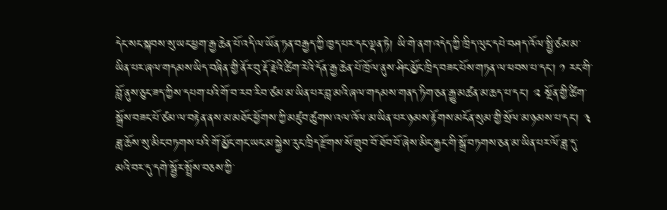དེང་སང་སྐབས་སུ་ཡང་ཕྱག་རྒྱ་ཆེན་པོ་འདི་ལ་ཡོན་ཏན་བརྒྱད་ཀྱི་ཁྱད་པར་དང་ལྡན་ཏེ། ཡི་གེ་ནག་འདེད་ཀྱི་ཁྲིད་ལུང་དཔེ་བཤད་འོལ་སྤྱི་ཙམ་མ་ཡིན་པར་ཞལ་གདམས་ཡིད་བཞིན་གྱི་ནོར་བུ་རྡོ་རྗེའི་ཚིག་རེའི་དོན་རྒྱ་ཆེན་པོ་ཁྲོལ་ནུས་ཤིང་མྱོང་ཁྲིད་བཟང་པོས་གཏན་ལ་ཕབས་པ་དང་། ༡ རང་གི་བློ་ནུས་ཅུང་ཟད་ཀྱིས་དཔག་པའི་གོ་བ་རབ་རིབ་ཙམ་མ་ཡིན་པར་བླ་མའི་ཞལ་གདམས་གནད་ཏིག་ཅན་རྒྱུ་མཚན་མ་ཆད་པ་དང་། ༢ སྔོན་གྱི་ཚིག་སྒྲོས་བཟང་པོ་ཙམ་ལ་བརྟེན་ནས་མ་མཐོང་ཕྱོགས་ཀྱི་མཛུབ་ཚུགས་འལ་འོལ་མ་ཡིན་པར་ཉམས་རྟོགས་མངོན་སུམ་གྱི་སྲོལ་མ་ཉམས་པ་དང་། ༣ ཟླ་ཆོས་སུ་མིང་བཏགས་པའི་གོ་མྱོང་གང་ཡང་མ་སྐྱེས་རུང་ཁྲིད་རྫོགས་སོ་གྲུབ་བོ་ཐོབ་བོ་ཞེས་མིང་རྐྱང་གི་སྒྲོ་བཏགས་ཅན་མ་ཡིན་པར་ལོ་ཟླ་དུ་མའི་བར་དུ་དགེ་སྦྱོར་སྤྲོས་བཅས་ཀྱི་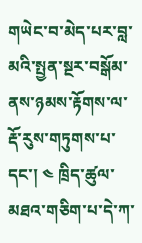གཡེང་བ་མེད་པར་བླ་མའི་སྤྱན་སྔར་བསྒོམ་ནས་ཉམས་རྟོགས་ལ་རྡོ་རུས་གཏུགས་པ་དང་། ༤ ཁྲིད་ཚུལ་མཐའ་གཅིག་པ་དེ་ཀ་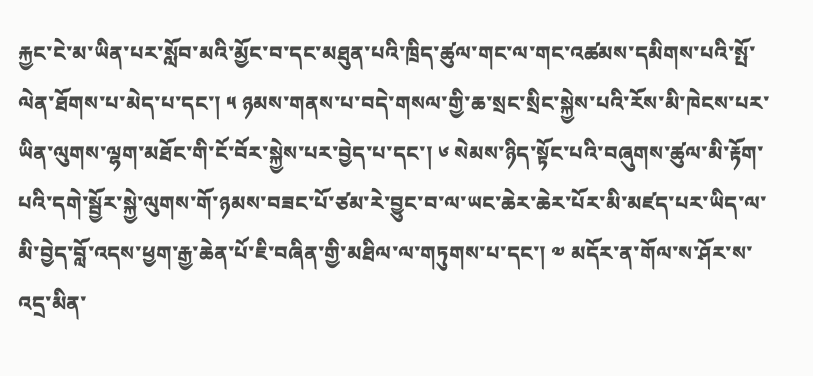རྐྱང་ངེ་མ་ཡིན་པར་སློབ་མའི་མྱོང་བ་དང་མཐུན་པའི་ཁྲིད་ཚུལ་གང་ལ་གང་འཚམས་དམིགས་པའི་སྤོ་ལེན་ཐོགས་པ་མེད་པ་དང་། ༥ ཉམས་གནས་པ་བདེ་གསལ་གྱི་ཆ་སྲང་སྲིང་སྐྱེས་པའི་རོས་མི་ཁེངས་པར་ཡིན་ལུགས་ལྷག་མཐོང་གི་ངོ་བོར་སྐྱེས་པར་བྱེད་པ་དང་། ༦ སེམས་ཉིད་སྟོང་པའི་བཞུགས་ཚུལ་མི་རྟོག་པའི་དགེ་སྦྱོར་སྐྱེ་ལུགས་གོ་ཉམས་བཟང་པོ་ཙམ་རེ་བྱུང་བ་ལ་ཡང་ཆེར་ཆེར་པོར་མི་མཛད་པར་ཡིད་ལ་མི་བྱེད་བློ་འདས་ཕྱག་རྒྱ་ཆེན་པོ་ཇི་བཞིན་གྱི་མཐིལ་ལ་གཏུགས་པ་དང་། ༧ མདོར་ན་གོལ་ས་ཤོར་ས་འདྲ་མིན་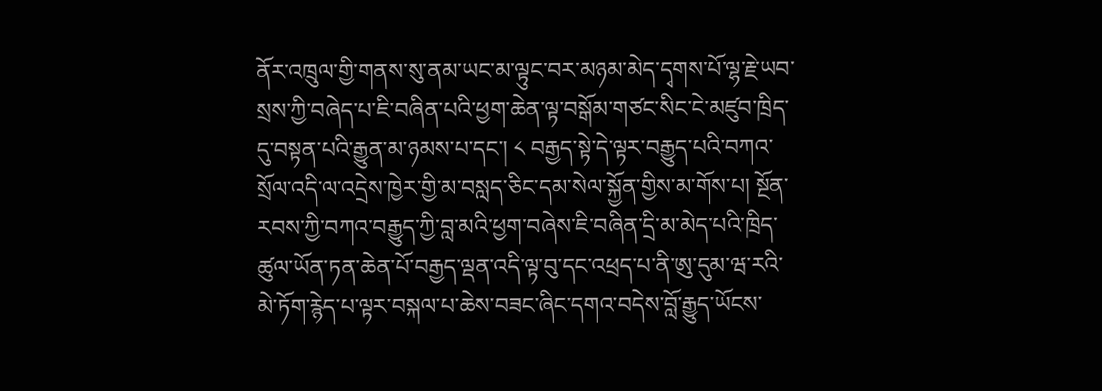ནོར་འཁྲུལ་གྱི་གནས་སུ་ནམ་ཡང་མ་ལྟུང་བར་མཉམ་མེད་དྭགས་པོ་ལྷ་རྗེ་ཡབ་སྲས་ཀྱི་བཞེད་པ་ཇི་བཞིན་པའི་ཕྱག་ཆེན་ལྟ་བསྒོམ་གཙང་སིང་ངེ་མཛུབ་ཁྲིད་དུ་བསྟན་པའི་རྒྱུན་མ་ཉམས་པ་དང་། ༨ བརྒྱད་སྟེ་དེ་ལྟར་བརྒྱུད་པའི་བཀའ་སྲོལ་འདི་ལ་འདྲེས་ཁྱེར་གྱི་མ་བསླད་ཅིང་དམ་སེལ་སྐྱོན་གྱིས་མ་གོས་པ། སྔོན་རབས་ཀྱི་བཀའ་བརྒྱུད་ཀྱི་བླ་མའི་ཕྱག་བཞེས་ཇི་བཞིན་དྲི་མ་མེད་པའི་ཁྲིད་ཚུལ་ཡོན་ཏན་ཆེན་པོ་བརྒྱད་ལྡན་འདི་ལྟ་བུ་དང་འཕྲད་པ་ནི་ཨུ་དུམ་ཝ་རའི་མེ་ཏོག་རྙེད་པ་ལྟར་བསྐལ་པ་ཆེས་བཟང་ཞིང་དགའ་བདེས་བློ་རྒྱུད་ཡོངས་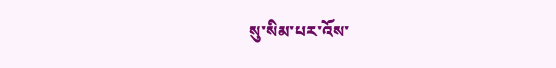སུ་སིམ་པར་འོས་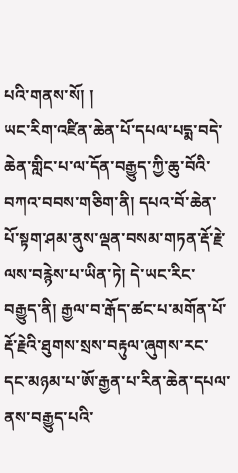པའི་གནས་སོ། །
ཡང་རིག་འཛིན་ཆེན་པོ་དཔལ་པདྨ་བདེ་ཆེན་གླིང་པ་ལ་དོན་བརྒྱུད་ཀྱི་ཆུ་བོའི་བཀའ་བབས་གཅིག་ནི། དཔའ་བོ་ཆེན་པོ་སྟག་ཤམ་ནུས་ལྡན་བསམ་གཏན་རྡོ་རྗེ་ལས་བརྙེས་པ་ཡིན་ཏེ། དེ་ཡང་རིང་བརྒྱུད་ནི། རྒྱལ་བ་རྒོད་ཚང་པ་མགོན་པོ་རྡོ་རྗེའི་ཐུགས་སྲས་བརྟུལ་ཞུགས་རང་དང་མཉམ་པ་ཨོ་རྒྱན་པ་རིན་ཆེན་དཔལ་ནས་བརྒྱུད་པའི་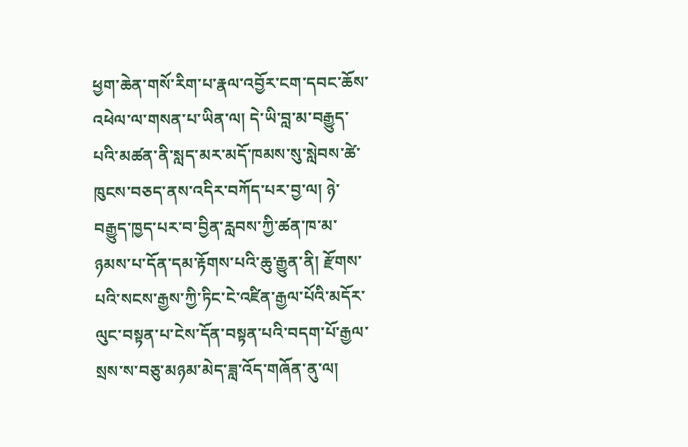ཕྱག་ཆེན་གསོ་རིག་པ་རྣལ་འབྱོར་ངག་དབང་ཆོས་འཕེལ་ལ་གསན་པ་ཡིན་ལ། དེ་ཡི་བླ་མ་བརྒྱུད་པའི་མཚན་ནི་སླད་མར་མདོ་ཁམས་སུ་སླེབས་ཚེ་ཁུངས་བཅད་ནས་འདིར་བཀོད་པར་བྱ་ལ། ཉེ་བརྒྱུད་ཁྱད་པར་བ་བྱིན་རླབས་ཀྱི་ཚན་ཁ་མ་ཉམས་པ་དོན་དམ་རྟོགས་པའི་ཆུ་རྒྱུན་ནི། རྫོགས་པའི་སངས་རྒྱས་ཀྱི་ཏིང་ངེ་འཛིན་རྒྱལ་པོའི་མདོར་ལུང་བསྟན་པ་ངེས་དོན་བསྟན་པའི་བདག་པོ་རྒྱལ་སྲས་ས་བཅུ་མཉམ་མེད་ཟླ་འོད་གཞོན་ནུ་ལ།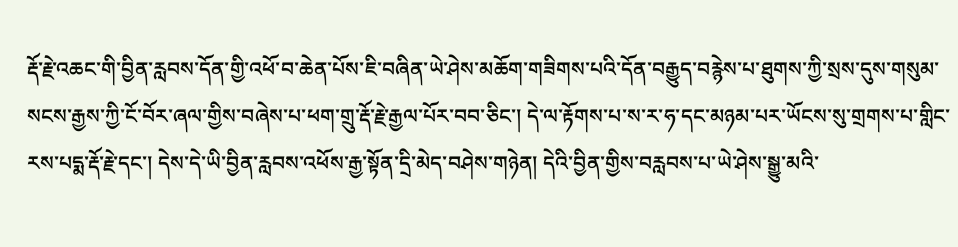རྡོ་རྗེ་འཆང་གི་བྱིན་རླབས་དོན་གྱི་འཕོ་བ་ཆེན་པོས་ཇི་བཞིན་ཡེ་ཤེས་མཆོག་གཟིགས་པའི་དོན་བརྒྱུད་བརྙེས་པ་ཐུགས་ཀྱི་སྲས་དུས་གསུམ་སངས་རྒྱས་ཀྱི་ངོ་བོར་ཞལ་གྱིས་བཞེས་པ་ཕག་གྲུ་རྡོ་རྗེ་རྒྱལ་པོར་བབ་ཅིང་། དེ་ལ་རྟོགས་པ་ས་ར་ཧ་དང་མཉམ་པར་ཡོངས་སུ་གྲགས་པ་གླིང་རས་པདྨ་རྡོ་རྗེ་དང་། དེས་དེ་ཡི་བྱིན་རླབས་འཕོས་རྒྱ་སྟོན་དྲི་མེད་བཤེས་གཉེན། དེའི་བྱིན་གྱིས་བརླབས་པ་ཡེ་ཤེས་སྒྱུ་མའི་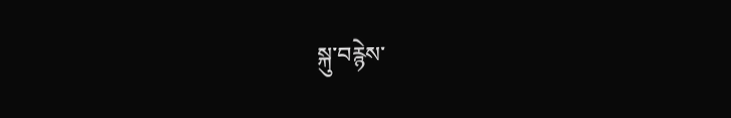སྐུ་བརྙེས་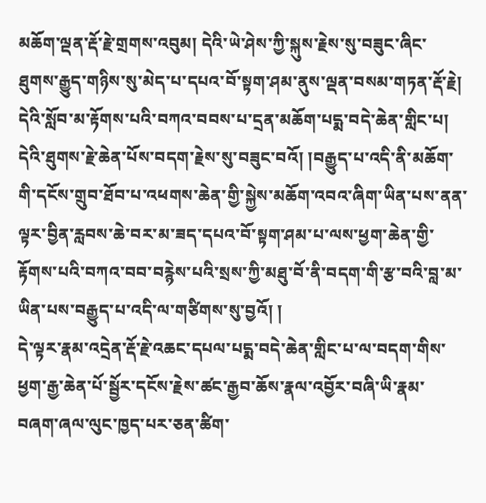མཆོག་ལྡན་རྡོ་རྗེ་གྲགས་འབུམ། དེའི་ཡེ་ཤེས་ཀྱི་སྐུས་རྗེས་སུ་བཟུང་ཞིང་ཐུགས་རྒྱུད་གཉིས་སུ་མེད་པ་དཔའ་བོ་སྟག་ཤམ་ནུས་ལྡན་བསམ་གཏན་རྡོ་རྗེ། དེའི་སློབ་མ་རྟོགས་པའི་བཀའ་བབས་པ་དྲན་མཆོག་པདྨ་བདེ་ཆེན་གླིང་པ། དེའི་ཐུགས་རྗེ་ཆེན་པོས་བདག་རྗེས་སུ་བཟུང་བའོ། །བརྒྱུད་པ་འདི་ནི་མཆོག་གི་དངོས་གྲུབ་ཐོབ་པ་འཕགས་ཆེན་གྱི་སྐྱེས་མཆོག་འབའ་ཞིག་ཡིན་པས་ནན་ལྟར་བྱིན་རླབས་ཆེ་བར་མ་ཟད་དཔའ་བོ་སྟག་ཤམ་པ་ལས་ཕྱག་ཆེན་གྱི་རྟོགས་པའི་བཀའ་བབ་བརྙེས་པའི་སྲས་ཀྱི་མཐུ་བོ་ནི་བདག་གི་རྩ་བའི་བླ་མ་ཡིན་པས་བརྒྱུད་པ་འདི་ལ་གཙིགས་སུ་བྱའོ། །
དེ་ལྟར་རྣམ་འདྲེན་རྡོ་རྗེ་འཆང་དཔལ་པདྨ་བདེ་ཆེན་གླིང་པ་ལ་བདག་གིས་ཕྱག་རྒྱ་ཆེན་པོ་སྦྱོར་དངོས་རྗེས་ཚང་རྒྱབ་ཆོས་རྣལ་འབྱོར་བཞི་ཡི་རྣམ་བཞག་ཞལ་ལུང་ཁྱད་པར་ཅན་ཚིག་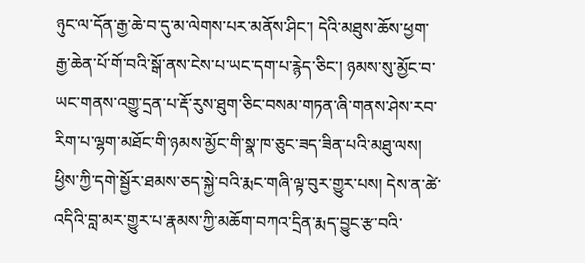ཉུང་ལ་དོན་རྒྱ་ཆེ་བ་དུ་མ་ལེགས་པར་མནོས་ཤིང་། དེའི་མཐུས་ཆོས་ཕྱག་རྒྱ་ཆེན་པོ་གོ་བའི་སྒོ་ནས་ངེས་པ་ཡང་དག་པ་རྙེད་ཅིང་། ཉམས་སུ་མྱོང་བ་ཡང་གནས་འགྱུ་དྲན་པ་རྡོ་རུས་ཐུག་ཅིང་བསམ་གཏན་ཞི་གནས་ཤེས་རབ་རིག་པ་ལྷག་མཐོང་གི་ཉམས་མྱོང་གི་སྣ་ཁ་ཅུང་ཟད་ཟིན་པའི་མཐུ་ལས། ཕྱིས་ཀྱི་དགེ་སྦྱོར་ཐམས་ཅད་སྐྱེ་བའི་རྨང་གཞི་ལྟ་བུར་གྱུར་པས། དེས་ན་ཚེ་འདིའི་བླ་མར་གྱུར་པ་རྣམས་ཀྱི་མཆོག་བཀའ་དྲིན་རྨད་བྱུང་རྩ་བའི་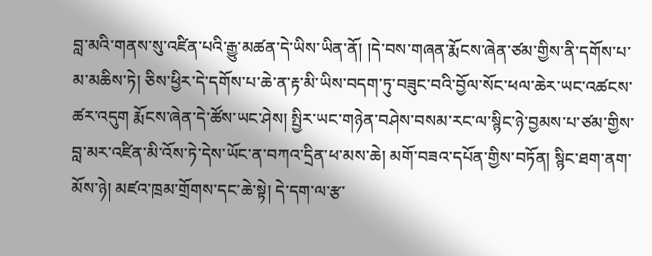བླ་མའི་གནས་སུ་འཛིན་པའི་རྒྱུ་མཚན་དེ་ཡིས་ཡིན་ནོ། །དེ་བས་གཞན་རྨོངས་ཞེན་ཙམ་གྱིས་ནི་དགོས་པ་མ་མཆིས་ཏེ། ཅིས་ཕྱིར་དེ་དགོས་པ་ཆེ་ན་རྟ་མི་ཡིས་བདག་ཏུ་བཟུང་བའི་བྱོལ་སོང་ཕལ་ཆེར་ཡང་འཚངས་ཚར་འདུག རྨོངས་ཞེན་དེ་ཚོས་ཡང་ཤེས། སྤྱིར་ཡང་གཉེན་བཤེས་བསམ་རང་ལ་སྙིང་ཉེ་བྱམས་པ་ཙམ་གྱིས་བླ་མར་འཛིན་མི་འོས་ཏེ་དེས་ཡོང་ན་བཀའ་དྲིན་ཕ་མས་ཆེ། མགོ་བཟའ་དཔོན་གྱིས་བཏོན། སྙིང་ཐག་ནག་མོས་ཉེ། མཛའ་ཁྲམ་གྲོགས་དང་ཆེ་སྟེ། དེ་དག་ལ་རྩ་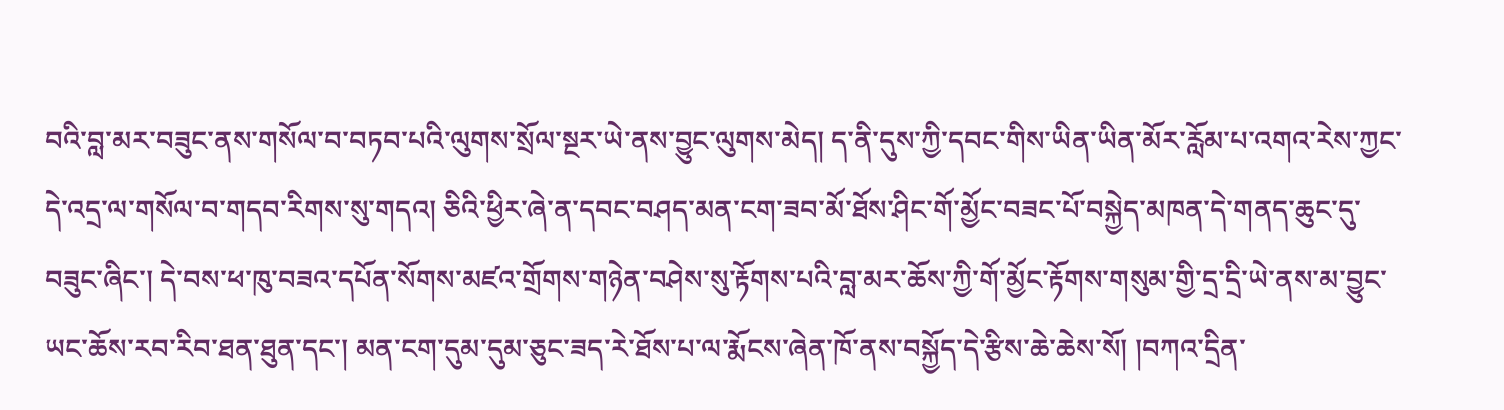བའི་བླ་མར་བཟུང་ནས་གསོལ་བ་བཏབ་པའི་ལུགས་སྲོལ་སྔར་ཡེ་ནས་བྱུང་ལུགས་མེད། ད་ནི་དུས་ཀྱི་དབང་གིས་ཡིན་ཡིན་མོར་རློམ་པ་འགའ་རེས་ཀྱང་དེ་འདྲ་ལ་གསོལ་བ་གདབ་རིགས་སུ་གདའ། ཅིའི་ཕྱིར་ཞེ་ན་དབང་བཤད་མན་ངག་ཟབ་མོ་ཐོས་ཤིང་གོ་མྱོང་བཟང་པོ་བསྐྱེད་མཁན་དེ་གནད་ཆུང་དུ་བཟུང་ཞིང་། དེ་བས་ཕ་ཁུ་བཟའ་དཔོན་སོགས་མཛའ་གྲོགས་གཉེན་བཤེས་སུ་རྟོགས་པའི་བླ་མར་ཆོས་ཀྱི་གོ་མྱོང་རྟོགས་གསུམ་གྱི་དྲ་དྲི་ཡེ་ནས་མ་བྱུང་ཡང་ཆོས་རབ་རིབ་ཐན་ཐུན་དང་། མན་ངག་དུམ་དུམ་ཅུང་ཟད་རེ་ཐོས་པ་ལ་རྨོངས་ཞེན་ཁོ་ནས་བསྐྱོད་དེ་རྩིས་ཆེ་ཆེས་སོ། །བཀའ་དྲིན་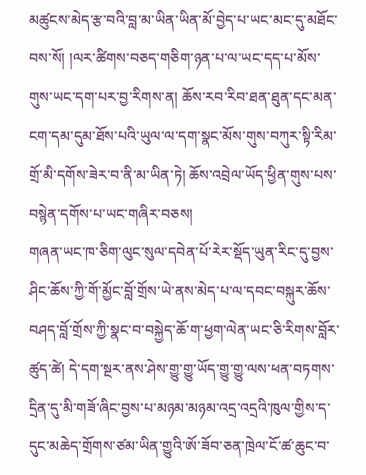མཚུངས་མེད་རྩ་བའི་བླ་མ་ཡིན་ཡིན་མོ་བྱེད་པ་ཡང་མང་དུ་མཐོང་བས་སོ། །ལར་ཚིགས་བཅད་གཅིག་ཉན་པ་ལ་ཡང་དད་པ་མོས་གུས་ཡང་དག་པར་བྱ་རིགས་ན། ཆོས་རབ་རིབ་ཐན་ཐུན་དང་མན་ངག་དམ་དུམ་ཐོས་པའི་ཡུལ་ལ་དག་སྣང་མོས་གུས་བཀུར་སྟི་རིམ་གྲོ་མི་དགོས་ཟེར་བ་ནི་མ་ཡིན་ཏེ། ཆོས་འབྲེལ་ཡོད་ཕྱིན་གུས་པས་བསྙེན་དགོས་པ་ཡང་གཞིར་བཅས།
གཞན་ཡང་ཁ་ཅིག་ལུང་སུལ་དབེན་པོ་རེར་སྡོད་ཡུན་རིང་དུ་བྱས་ཤིང་ཆོས་ཀྱི་གོ་མྱོང་བློ་གྲོས་ཡེ་ནས་མེད་པ་ལ་དབང་བསྐུར་ཆོས་བཤད་བློ་གྲོས་ཀྱི་སྣང་བ་བསྐྱེད་ཆོ་ག་ཕྱག་ལེན་ཡང་ཅི་རིགས་བློར་ཚུད་ཚེ། དེ་དག་སྔར་ནས་ཤེས་གྱུ་གྱུ་ཡོད་གྱུ་གྱུ་ལས་ཕན་བཏགས་དྲིན་དུ་མི་གཟོ་ཞིང་བྱས་པ་མཉམ་མཉམ་འདྲ་འདྲའི་ཁུལ་གྱིས་ད་དུང་མཆེད་གྲོགས་ཙམ་ཡིན་གྱུའི་ཨོ་ཟོབ་ཅན་ཁྲེལ་ངོ་ཚ་ཆུང་བ་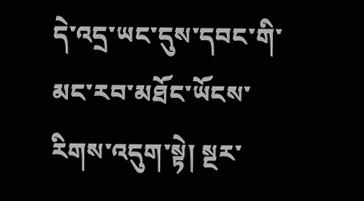དེ་འདྲ་ཡང་དུས་དབང་གི་མང་རབ་མཐོང་ཡོངས་རིགས་འདུག་སྟེ། སྔར་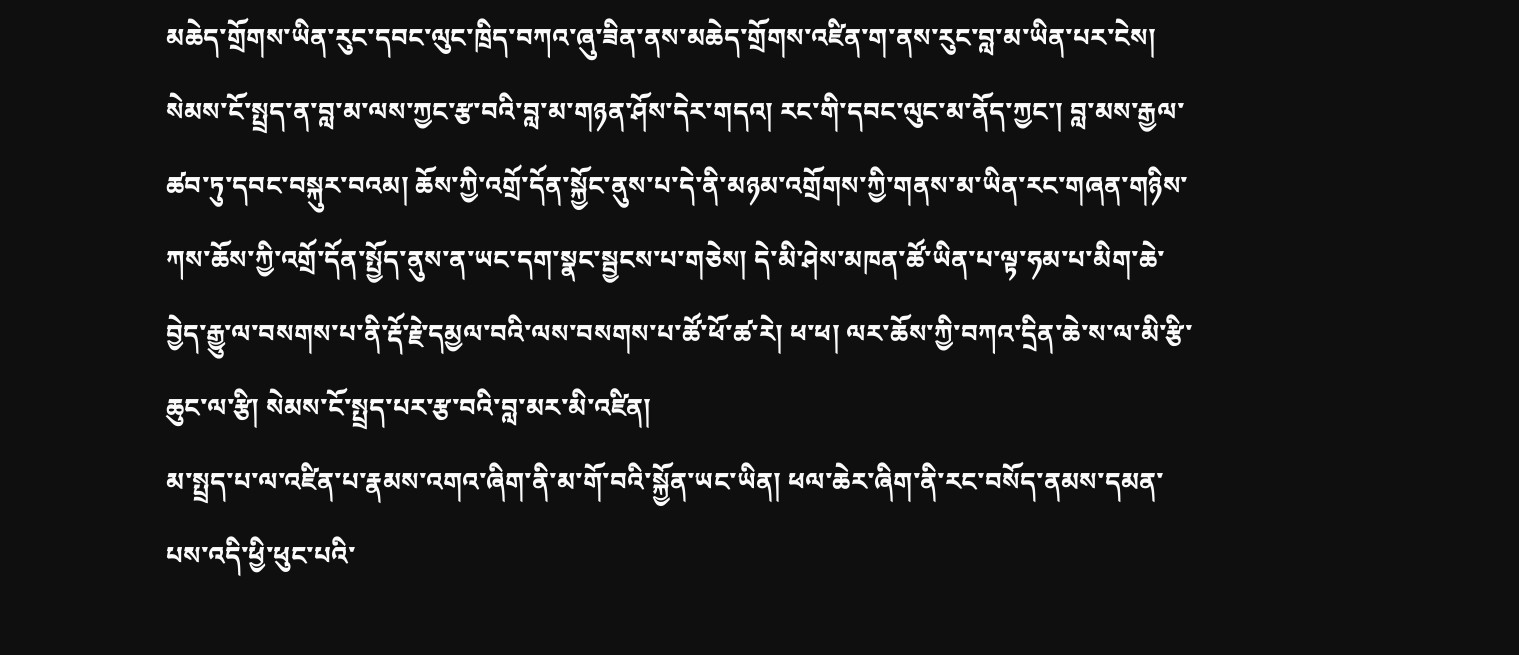མཆེད་གྲོགས་ཡིན་རུང་དབང་ལུང་ཁྲིད་བཀའ་ཞུ་ཟིན་ནས་མཆེད་གྲོགས་འཛིན་ག་ནས་རུང་བླ་མ་ཡིན་པར་ངེས། སེམས་ངོ་སྤྲད་ན་བླ་མ་ལས་ཀྱང་རྩ་བའི་བླ་མ་གཉན་ཤོས་དེར་གདའ། རང་གི་དབང་ལུང་མ་ནོད་ཀྱང་། བླ་མས་རྒྱལ་ཚབ་ཏུ་དབང་བསྐུར་བའམ། ཆོས་ཀྱི་འགྲོ་དོན་སྐྱོང་ནུས་པ་དེ་ནི་མཉམ་འགྲོགས་ཀྱི་གནས་མ་ཡིན་རང་གཞན་གཉིས་ཀས་ཆོས་ཀྱི་འགྲོ་དོན་སྤྱོད་ནུས་ན་ཡང་དག་སྣང་སྦྱངས་པ་གཅེས། དེ་མི་ཤེས་མཁན་ཚོ་ཡིན་པ་ལྟ་ཧམ་པ་མིག་ཆེ་བྱེད་རྒྱུ་ལ་བསགས་པ་ནི་རྡོ་རྗེ་དམྱལ་བའི་ལས་བསགས་པ་ཚོ་ཕོ་ཚ་རེ། ཕ་ཕ། ལར་ཆོས་ཀྱི་བཀའ་དྲིན་ཆེ་ས་ལ་མི་རྩི་ཆུང་ལ་རྩི། སེམས་ངོ་སྤྲད་པར་རྩ་བའི་བླ་མར་མི་འཛིན།
མ་སྤྲད་པ་ལ་འཛིན་པ་རྣམས་འགའ་ཞིག་ནི་མ་གོ་བའི་སྐྱོན་ཡང་ཡིན། ཕལ་ཆེར་ཞིག་ནི་རང་བསོད་ནམས་དམན་པས་འདི་ཕྱི་ཕུང་པའི་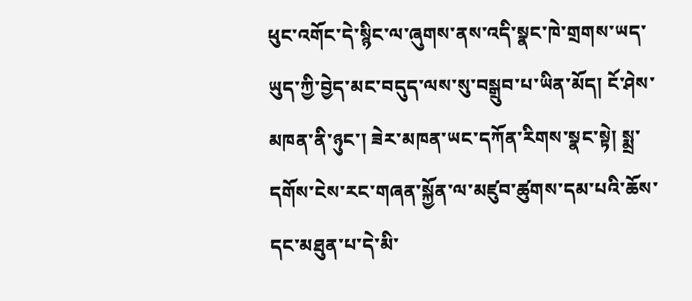ཕུང་འགོང་དེ་སྙིང་ལ་ཞུགས་ནས་འདི་སྣང་ཁེ་གྲགས་ཡད་ཡུད་ཀྱི་བྱེད་མང་བདུད་ལས་སུ་བསྒྲུབ་པ་ཡིན་མོད། ངོ་ཤེས་མཁན་ནི་ཉུང་། ཟེར་མཁན་ཡང་དཀོན་རིགས་སྣང་སྟེ། སྨྲ་དགོས་ངེས་རང་གཞན་སྐྱོན་ལ་མཛུབ་ཚུགས་དམ་པའི་ཆོས་དང་མཐུན་པ་དེ་མི་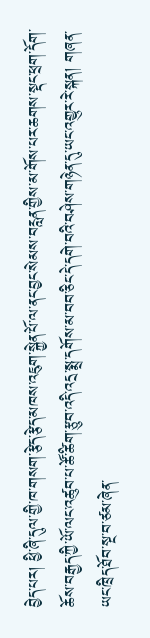བྱེད་པར། ཕྱི་ཞི་དུལ་གྱི་ཁ་གསག་རྩེད་རྩེད་མཁས་འཇུག་སྐྱེན་པོ་ལ་ནང་བྱང་སེམས་བརླན་གྱིས་མ་གོས་པར་ཆགས་སྡང་ཕྲག་དོག་ཆོས་བརྒྱད་ཀྱི་ཡོ་ལང་འཚུབ་པ་ཚོ་ཚིག་རྩུབ་འདི་འདྲ་སྨྲ་དགོས་མ་བབ་ཅིང་དེ་དགེ་བའི་བཤེས་གཉེན་དུ་ཡང་འགྱུར་རེ་སྐན། གཞན་ཡང་ཁྲིད་ཐོབ་སྔ་བ་ཙམ་ཞེན་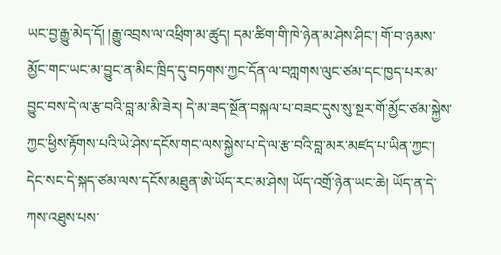ཡང་བྱ་རྒྱུ་མེད་དོ། །རྒྱུ་འབྲས་ལ་འཕྲིག་མ་ཚུད། དམ་ཚིག་གི་ཁེ་ཉེན་མ་ཤེས་ཤིང་། གོ་བ་ཉམས་མྱོང་གང་ཡང་མ་བྱུང་ན་མིང་ཁྲིད་དུ་བཏགས་ཀྱང་དོན་ལ་བཀླགས་ལུང་ཙམ་དང་ཁྱད་པར་མ་བྱུང་བས་དེ་ལ་རྩ་བའི་བླ་མ་མི་ཟེར། དེ་མ་ཟད་སྔོན་བསྐལ་པ་བཟང་དུས་སུ་སྔར་གོ་མྱོང་ཙམ་སྐྱེས་ཀྱང་ཕྱིས་རྟོགས་པའི་ཡེ་ཤེས་དངོས་གང་ལས་སྐྱེས་པ་དེ་ལ་རྩ་བའི་བླ་མར་མཛད་པ་ཡིན་ཀྱང་། དེང་སང་དེ་སྐད་ཙམ་ལས་དངོས་མཐུན་ཨེ་ཡོད་རང་མ་ཤེས། ཡོད་འགྲོ་ཉེན་ཡང་ཆེ། ཡོད་ན་དེ་ཀས་འཐུས་པས་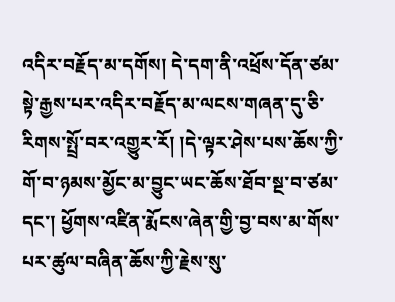འདིར་བརྗོད་མ་དགོས། དེ་དག་ནི་འཕྲོས་དོན་ཙམ་སྟེ་རྒྱས་པར་འདིར་བརྗོད་མ་ལངས་གཞན་དུ་ཅི་རིགས་སྤྲོ་བར་འགྱུར་རོ། །དེ་ལྟར་ཤེས་པས་ཆོས་ཀྱི་གོ་བ་ཉམས་མྱོང་མ་བྱུང་ཡང་ཆོས་ཐོབ་སྔ་བ་ཙམ་དང་། ཕྱོགས་འཛིན་རྨོངས་ཞེན་གྱི་བྱ་བས་མ་གོས་པར་ཚུལ་བཞིན་ཆོས་ཀྱི་རྗེས་སུ་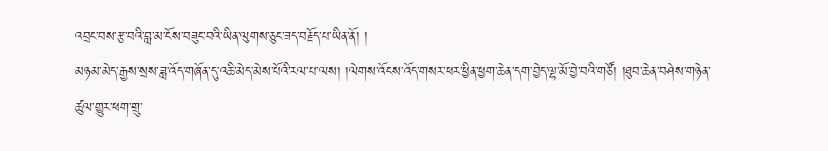འབྲང་བས་རྩ་བའི་བླ་མ་ངོས་བཟུང་བའི་ཡིན་ལུགས་ཅུང་ཟད་བརྗོད་པ་ཡིན་ནོ། །
མཉམ་མེད་རྒྱས་སྲས་ཟླ་འོད་གཞོན་དུ་འཆི་མེད་མེས་པོའི་རལ་པ་ལས། །ལེགས་འོངས་འོད་གསར་ཕར་ཕྱིན་ཕྱག་ཆེན་དག་བྱེད་ལྷ་མོ་བྱེ་བའི་གཙོ། །ཐུབ་ཆེན་བཤེས་གཉེན་ཚུལ་གྱུར་ཕག་གྲུ་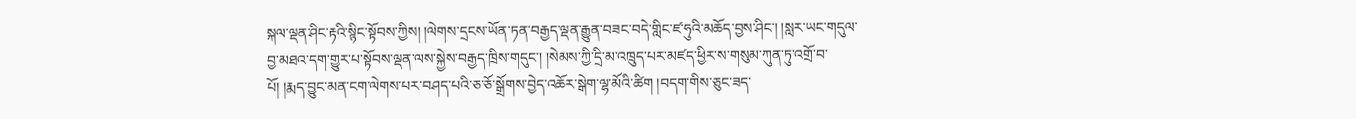སྐལ་ལྡན་ཤིང་རྟའི་སྙིང་སྟོབས་ཀྱིས། །ལེགས་དྲངས་ཡོན་ཏན་བརྒྱད་ལྡན་རྒྱུན་བཟང་བདེ་གླིང་ཛ་ཧུའི་མཆོད་བྱས་ཤིང་། །སླར་ཡང་གདུལ་བྱ་མཐའ་དག་གྱུར་པ་སྟོབས་ལྡན་ལས་སྐྱེས་བརྒྱད་ཁྲིས་གདུང་། །སེམས་ཀྱི་དྲི་མ་འཁྲུད་པར་མཛད་ཕྱིར་ས་གསུམ་ཀུན་ཏུ་འགྲོ་བ་པོ། །རྨད་བྱུང་མན་ངག་ལེགས་པར་བཤད་པའི་ཅ་ཅོ་སྒྲོགས་བྱེད་འཆོར་སྒེག་ལྷ་མོའི་ཚིག །བདག་གིས་ཅུང་ཟད་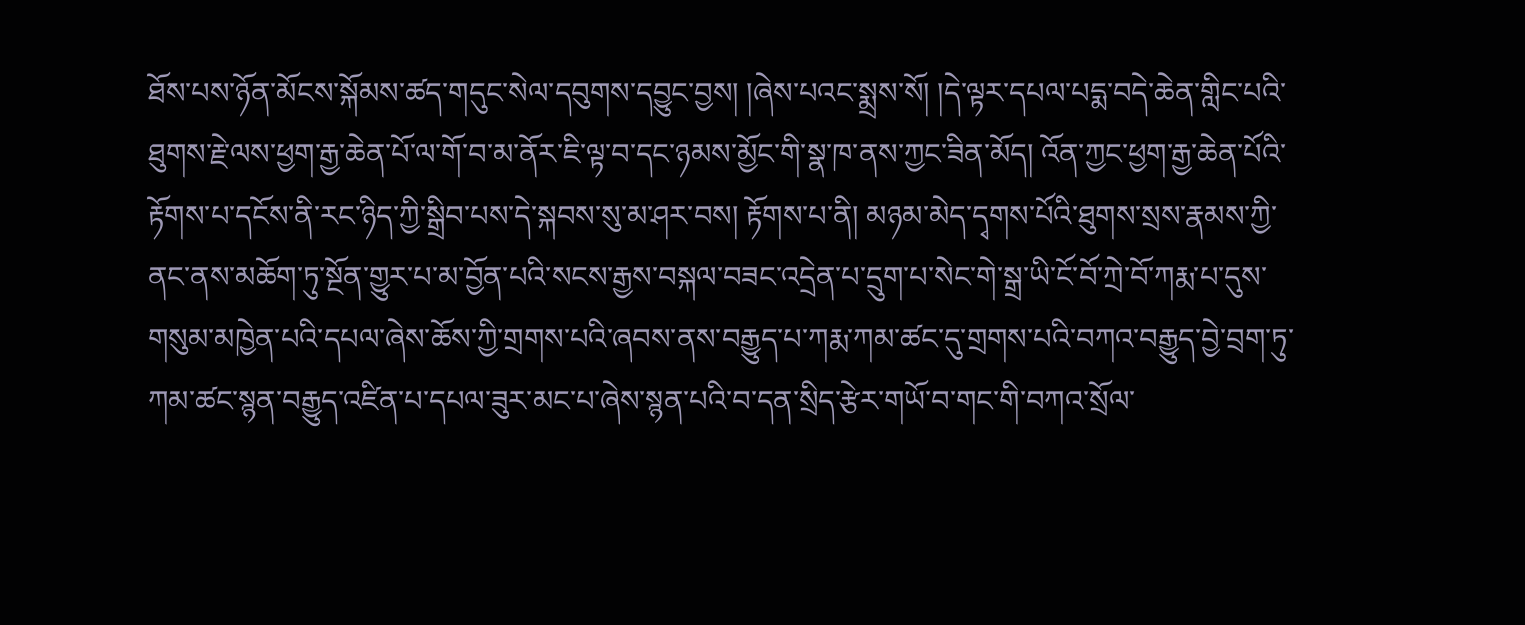ཐོས་པས་ཉོན་མོངས་སྐོམས་ཚད་གདུང་སེལ་དབུགས་དབྱུང་བྱས། །ཞེས་པའང་སྨྲས་སོ། །དེ་ལྟར་དཔལ་པདྨ་བདེ་ཆེན་གླིང་པའི་ཐུགས་རྗེ་ལས་ཕྱག་རྒྱ་ཆེན་པོ་ལ་གོ་བ་མ་ནོར་ཇི་ལྟ་བ་དང་ཉམས་མྱོང་གི་སྣ་ཁ་ནས་ཀྱང་ཟིན་མོད། འོན་ཀྱང་ཕྱག་རྒྱ་ཆེན་པོའི་རྟོགས་པ་དངོས་ནི་རང་ཉིད་ཀྱི་སྒྲིབ་པས་དེ་སྐབས་སུ་མ་ཤར་བས། རྟོགས་པ་ནི། མཉམ་མེད་དྭགས་པོའི་ཐུགས་སྲས་རྣམས་ཀྱི་ནང་ནས་མཆོག་ཏུ་སྔོན་གྱུར་པ་མ་བྱོན་པའི་སངས་རྒྱས་བསྐལ་བཟང་འདྲེན་པ་དྲུག་པ་སེང་གེ་སྒྲ་ཡི་ངོ་བོ་ཀྲེ་བོ་ཀརྨ་པ་དུས་གསུམ་མཁྱེན་པའི་དཔལ་ཞེས་ཆོས་ཀྱི་གྲགས་པའི་ཞབས་ནས་བརྒྱུད་པ་ཀརྨ་ཀམ་ཚང་དུ་གྲགས་པའི་བཀའ་བརྒྱུད་བྱེ་བྲག་ཏུ་ཀམ་ཚང་སྙན་བརྒྱུད་འཛིན་པ་དཔལ་ཟུར་མང་པ་ཞེས་སྙན་པའི་བ་དན་སྲིད་རྩེར་གཡོ་བ་གང་གི་བཀའ་སྲོལ་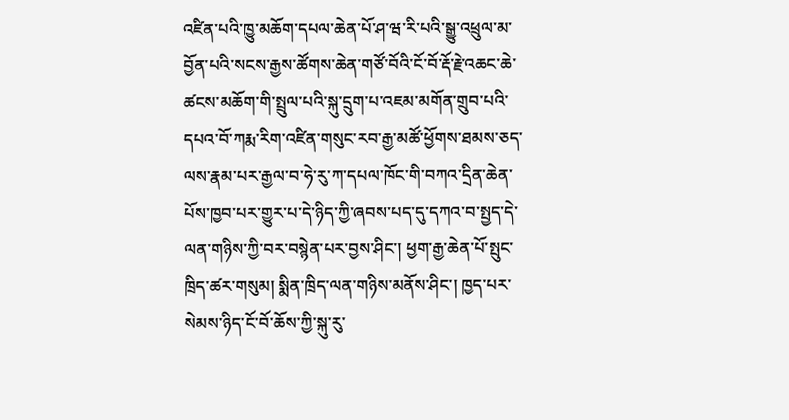འཛིན་པའི་ཁྱུ་མཆོག་དཔལ་ཆེན་པོ་ཤ་ཝ་རི་པའི་སྒྱུ་འཕྲུལ་མ་བྱོན་པའི་སངས་རྒྱས་ཚོགས་ཆེན་གཙོ་བོའི་ངོ་བོ་རྡོ་རྗེ་འཆང་ཆེ་ཚངས་མཆོག་གི་སྤྲུལ་པའི་སྐུ་དྲུག་པ་འཇམ་མགོན་གྲུབ་པའི་དཔའ་བོ་ཀརྨ་རིག་འཛིན་གསུང་རབ་རྒྱ་མཚོ་ཕྱོགས་ཐམས་ཅད་ལས་རྣམ་པར་རྒྱལ་བ་ཧེ་རུ་ཀ་དཔལ་ཁོང་གི་བཀའ་དྲིན་ཆེན་པོས་ཁྱབ་པར་གྱུར་པ་དེ་ཉིད་ཀྱི་ཞབས་པད་དུ་དཀའ་བ་སྤྱད་དེ་ལན་གཉིས་ཀྱི་བར་བསྙེན་པར་བྱས་ཤིང་། ཕྱག་རྒྱ་ཆེན་པོ་སྤུང་ཁྲིད་ཚར་གསུམ། སྨིན་ཁྲིད་ལན་གཉིས་མནོས་ཤིང་། ཁྱད་པར་སེམས་ཉིད་ངོ་བོ་ཆོས་ཀྱི་སྐུ་རུ་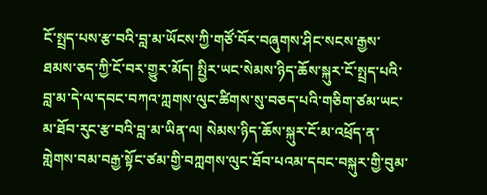ངོ་སྤྲད་པས་རྩ་བའི་བླ་མ་ཡོངས་ཀྱི་གཙོ་བོར་བཞུགས་ཤིང་སངས་རྒྱས་ཐམས་ཅད་ཀྱི་ངོ་བར་གྱུར་མོད། སྤྱིར་ཡང་སེམས་ཉིད་ཆོས་སྐུར་ངོ་སྤྲད་པའི་བླ་མ་དེ་ལ་དབང་བཀའ་ཀླགས་ལུང་ཚིགས་སུ་བཅད་པའི་གཅིག་ཙམ་ཡང་མ་ཐོབ་རུང་རྩ་བའི་བླ་མ་ཡིན་ལ། སེམས་ཉིད་ཆོས་སྐུར་ངོ་མ་འཕྲོད་ན་གླེགས་བམ་བརྒྱ་སྟོང་ཙམ་གྱི་བཀླགས་ལུང་ཐོབ་པའམ་དབང་བསྐུར་གྱི་བུམ་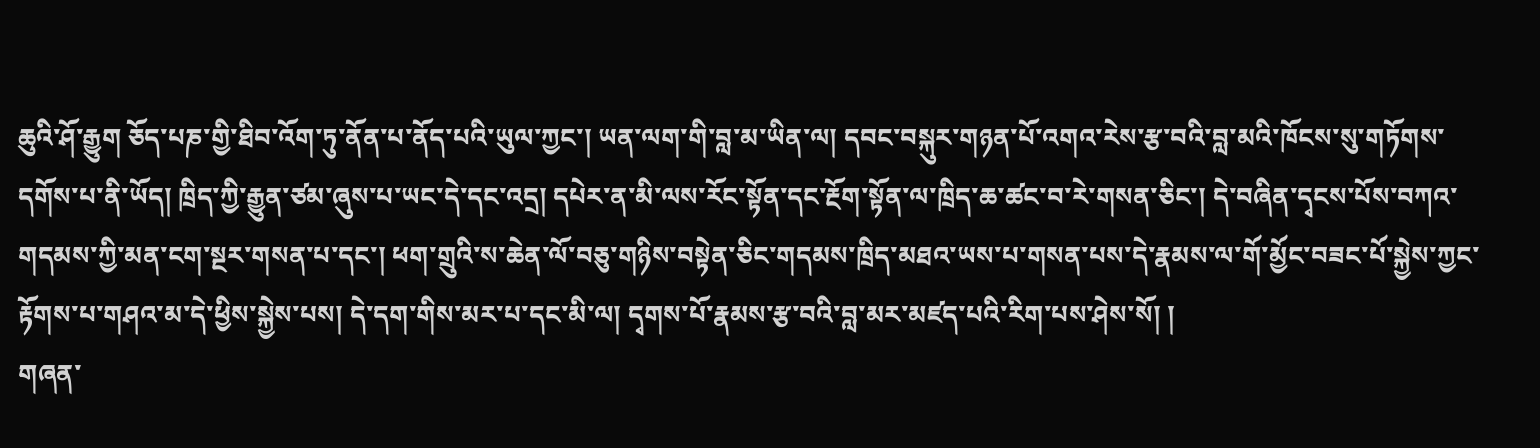ཆུའི་ཤོ་རྒྱུག ཅོད་པཎ་གྱི་ཐིབ་འོག་ཏུ་ནོན་པ་ནོད་པའི་ཡུལ་ཀྱང་། ཡན་ལག་གི་བླ་མ་ཡིན་ལ། དབང་བསྐུར་གཉན་པོ་འགའ་རེས་རྩ་བའི་བླ་མའི་ཁོངས་སུ་གཏོགས་དགོས་པ་ནི་ཡོད། ཁྲིད་ཀྱི་རྒྱུན་ཙམ་ཞུས་པ་ཡང་དེ་དང་འདྲ། དཔེར་ན་མི་ལས་རོང་སྟོན་དང་རྔོག་སྟོན་ལ་ཁྲིད་ཆ་ཚང་བ་རེ་གསན་ཅིང་། དེ་བཞིན་དྭངས་པོས་བཀའ་གདམས་ཀྱི་མན་ངག་སྔར་གསན་པ་དང་། ཕག་གྲུའི་ས་ཆེན་ལོ་བཅུ་གཉིས་བསྟེན་ཅིང་གདམས་ཁྲིད་མཐའ་ཡས་པ་གསན་པས་དེ་རྣམས་ལ་གོ་མྱོང་བཟང་པོ་སྐྱེས་ཀྱང་རྟོགས་པ་གཤའ་མ་དེ་ཕྱིས་སྐྱེས་པས། དེ་དག་གིས་མར་པ་དང་མི་ལ། དྭགས་པོ་རྣམས་རྩ་བའི་བླ་མར་མཛད་པའི་རིག་པས་ཤེས་སོ། །
གཞན་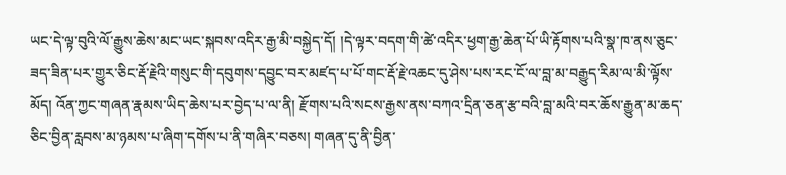ཡང་དེ་ལྟ་བུའི་ལོ་རྒྱུས་ཆེས་མང་ཡང་སྐབས་འདིར་རྒྱ་མི་བསྐྱེད་དོ། །དེ་ལྟར་བདག་གི་ཚེ་འདིར་ཕྱག་རྒྱ་ཆེན་པོ་ཡི་རྟོགས་པའི་སྣ་ཁ་ནས་ཅུང་ཟད་ཟིན་པར་གྱུར་ཅིང་རྡོ་རྗེའི་གསུང་གི་དབུགས་དབྱུང་བར་མཛད་པ་པོ་གང་རྡོ་རྗེ་འཆང་དུ་ཤེས་པས་རང་ངོ་ལ་བླ་མ་བརྒྱུད་རིམ་ལ་མི་ལྟོས་མོད། འོན་ཀྱང་གཞན་རྣམས་ཡིད་ཆེས་པར་བྱེད་པ་ལ་ནི། རྫོགས་པའི་སངས་རྒྱས་ནས་བཀའ་དྲིན་ཅན་རྩ་བའི་བླ་མའི་བར་ཆོས་རྒྱུན་མ་ཆད་ཅིང་བྱིན་རླབས་མ་ཉམས་པ་ཞིག་དགོས་པ་ནི་གཞིར་བཅས། གཞན་དུ་ནི་བྱིན་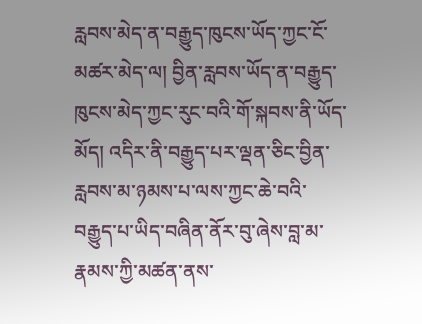རླབས་མེད་ན་བརྒྱུད་ཁུངས་ཡོད་ཀྱང་ངོ་མཚར་མེད་ལ། བྱིན་རླབས་ཡོད་ན་བརྒྱུད་ཁུངས་མེད་ཀྱང་རུང་བའི་གོ་སྐབས་ནི་ཡོད་མོད། འདིར་ནི་བརྒྱུད་པར་ལྡན་ཅིང་བྱིན་རླབས་མ་ཉམས་པ་ལས་ཀྱང་ཆེ་བའི་བརྒྱུད་པ་ཡིད་བཞིན་ནོར་བུ་ཞེས་བླ་མ་རྣམས་ཀྱི་མཚན་ནས་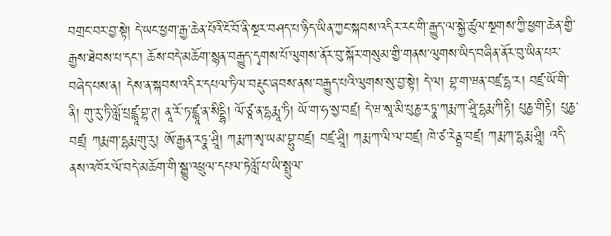བགྲང་བར་བྱ་སྟེ། དེ་ཡང་ཕྱག་རྒྱ་ཆེན་པོའི་ངོ་བོ་ནི་སྔར་བཤད་པ་ཉིད་ཡིན་ཀྱང་སྐབས་འདིར་རང་གི་རྒྱུད་ལ་སྐྱེ་ཚུལ་སྔགས་ཀྱི་ཕྱག་ཆེན་གྱི་རྒྱས་ཐེབས་པ་དང་། ཆོས་བདེ་མཆོག་སྙན་བརྒྱུད་དྭགས་པོ་ལུགས་ནོར་བུ་སྐོར་གསུམ་གྱི་གནས་ལུགས་ཡིད་བཞིན་ནོར་བུ་ཡིན་པར་བཞེད་པས་ན། དེས་ན་སྐབས་འདིར་དཔལ་ཏིལ་བརྡུང་ཞབས་ནས་བརྒྱུད་པའི་ལུགས་སུ་བྱ་སྟེ། དེ་ལ། བྷ་ག་ཝན་བཛྲ་དྷ་ར། བཛྲ་ཡོ་གི་ནི། གུ་རུ་ཏི་ལློ་པྲཛྙཱ་བྷ་ཊ། ནཱ་རོ་ཏ་ཛྙཱ་ན་སིདྡྷི། ལོ་ཙཱ་ན་དྷརྨཱ་ཏི། ཡོ་ག་ཧ་སྱ་བཛྲ། དེ་ཝ་སཱ་མི་པུཎྱ་རཏྣ་ཀརྨ་ཀ་ཤྲཱི་དྷརྨ་ཀིརྟི། པུཎྱ་གིརྟི། པུཎྱ་བཛྲ། ཀརྨ་ག་དྷརྨ་གུ་རུ། ཨོ་རྒྱན་རཏྣ་ཤྲཱི། ཀརྨ་ཀ་སྭ་ཡམ་བྷུ་བཛྲ། བཛྲ་ཤྲཱི། ཀརྨ་ཀ་ལི་ལ་བཛྲ། ཁེ་ཙ་རེནྟྲ་བཛྲ། ཀརྨ་ཀ་དྷརྨ་ཤྲཱི། འདི་ནས་འཁོར་ལོ་བདེ་མཆོག་གི་སྒྱུ་འཕྲུལ་དཔལ་ཏེལློ་པ་ཡི་སྤྲུལ་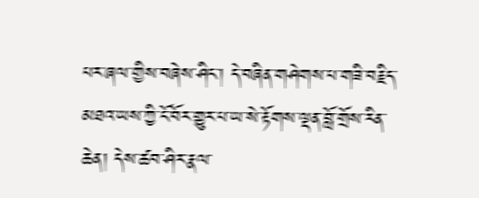པར་ཞལ་གྱིས་བཞེས་ཤིང་། དེ་བཞིན་གཤེགས་པ་གཟི་བརྗིད་མཐའ་ཡས་ཀྱི་ངོ་བོར་གྱུར་པ་ཡ་སེ་རྟོགས་ལྡན་བློ་གྲོས་རིན་ཆེན། དེས་ཚབ་ཤིར་རྣལ་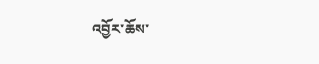འབྱོར་ཆོས་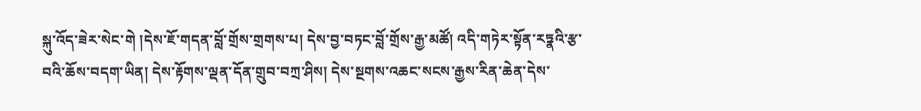སྐུ་འོད་ཟེར་སེང་གེ །དེས་ཇོ་གདན་བློ་གྲོས་གྲགས་པ། དེས་བྱ་བཏང་བློ་གྲོས་རྒྱ་མཚོ། འདི་གཏེར་སྟོན་རཏྣའི་རྩ་བའི་ཆོས་བདག་ཡིན། དེས་རྟོགས་ལྡན་དོན་གྲུབ་བཀྲ་ཤིས། དེས་སྔགས་འཆང་སངས་རྒྱས་རིན་ཆེན་དེས་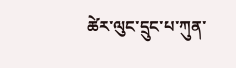ཚེར་ལུང་དྲུང་པ་ཀུན་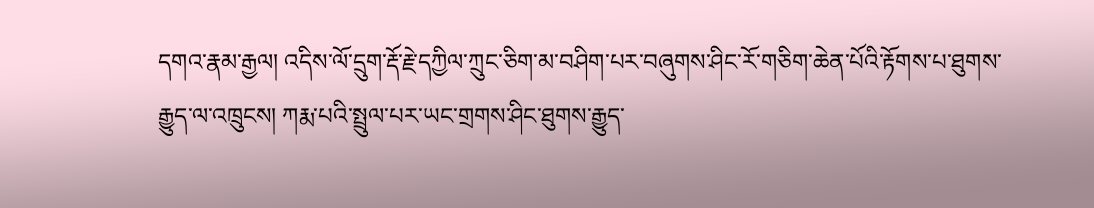དགའ་རྣམ་རྒྱལ། འདིས་ལོ་དྲུག་རྡོ་རྗེ་དཀྱིལ་ཀྲུང་ཅིག་མ་བཤིག་པར་བཞུགས་ཤིང་རོ་གཅིག་ཆེན་པོའི་རྟོགས་པ་ཐུགས་རྒྱུད་ལ་འཁྲུངས། ཀརྨ་པའི་སྤྲུལ་པར་ཡང་གྲགས་ཤིང་ཐུགས་རྒྱུད་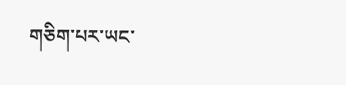གཅིག་པར་ཡང་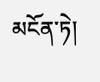མངོན་ཏེ།